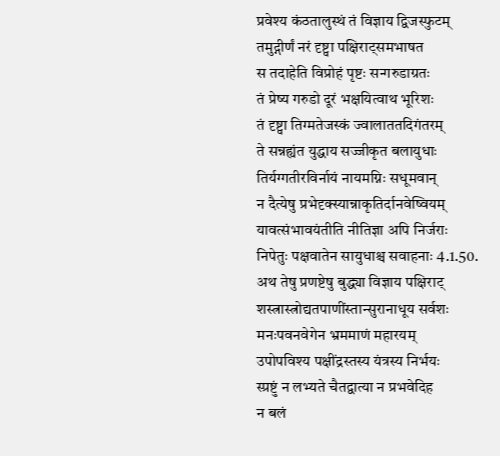प्रवेश्य कंठतालुस्थं तं विज्ञाय द्विजस्फुटम्
तमुद्गीर्णं नरं दृष्ट्वा पक्षिराट्समभाषत
स तदाहेति विप्रोहं पृष्टः सन्गरुडाग्रतः
तं प्रेष्य गरुडो दूरं भक्षयित्वाथ भूरिशः
तं दृष्ट्वा तिग्मतेजस्कं ज्वालाततदिगंतरम्
ते सन्नह्यंत युद्धाय सज्जीकृत बलायुधाः
तिर्यग्गतीरविर्नायं नायमग्निः सधूमवान्
न दैत्येषु प्रभेदृक्स्यान्नाकृतिर्दानवेष्वियम्
यावत्संभावयंतीति नीतिज्ञा अपि निर्जराः
निपेतुः पक्षवातेन सायुधाश्च सवाहनाः 4.1.50.
अथ तेषु प्रणष्टेषु बुद्ध्या विज्ञाय पक्षिराट्
शस्त्रास्त्रोद्यतपाणींस्तान्सुरानाधूय सर्वशः
मनःपवनवेगेन भ्रममाणं महारयम्
उपोपविश्य पक्षींद्रस्तस्य यंत्रस्य निर्भयः
स्प्रष्टुं न लभ्यते चैतद्वात्या न प्रभवेदिह
न बलं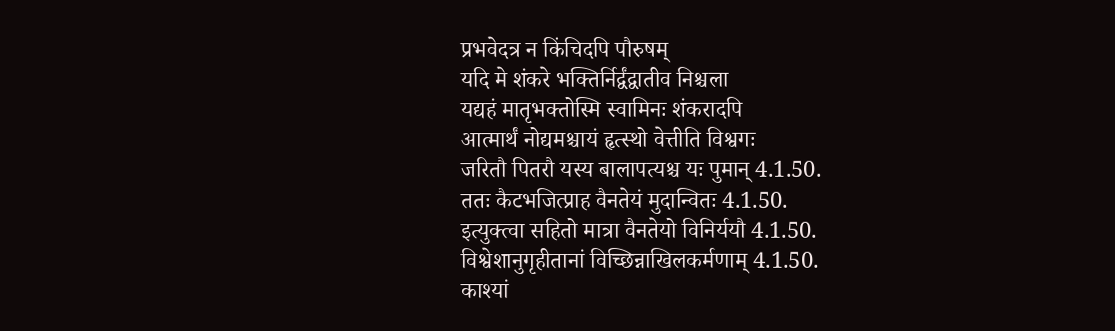प्रभवेदत्र न किंचिदपि पौरुषम्
यदि मे शंकरे भक्तिर्निर्द्वंद्वातीव निश्चला
यद्यहं मातृभक्तोस्मि स्वामिनः शंकरादपि
आत्मार्थं नोद्यमश्चायं हृत्स्थो वेत्तीति विश्वगः
जरितौ पितरौ यस्य बालापत्यश्च यः पुमान् 4.1.50.
ततः कैटभजित्प्राह वैनतेयं मुदान्वितः 4.1.50.
इत्युक्त्वा सहितो मात्रा वैनतेयो विनिर्ययौ 4.1.50.
विश्वेशानुगृहीतानां विच्छिन्नाखिलकर्मणाम् 4.1.50.
काश्यां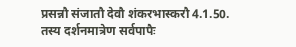प्रसन्नौ संजातौ देवौ शंकरभास्करौ 4.1.50.
तस्य दर्शनमात्रेण सर्वपापैः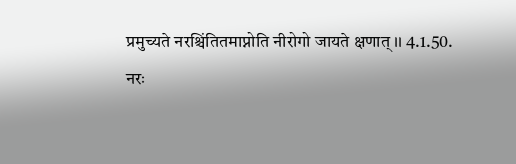प्रमुच्यते नरश्चिंतितमाप्नोति नीरोगो जायते क्षणात् ।। 4.1.50.
नरः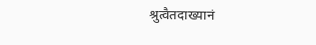श्रुत्वैतदाख्यानं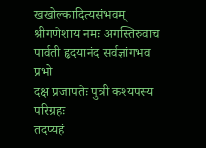खखोल्कादित्यसंभवम्
श्रीगणेशाय नमः अगस्तिरुवाच पार्वती हृदयानंद सर्वज्ञांगभव प्रभो
दक्ष प्रजापतेः पुत्री कश्यपस्य परिग्रहः
तदप्यहं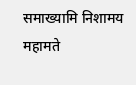समाख्यामि निशामय महामते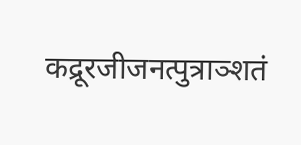कद्रूरजीजनत्पुत्राञ्शतं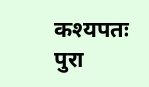कश्यपतः पुरा